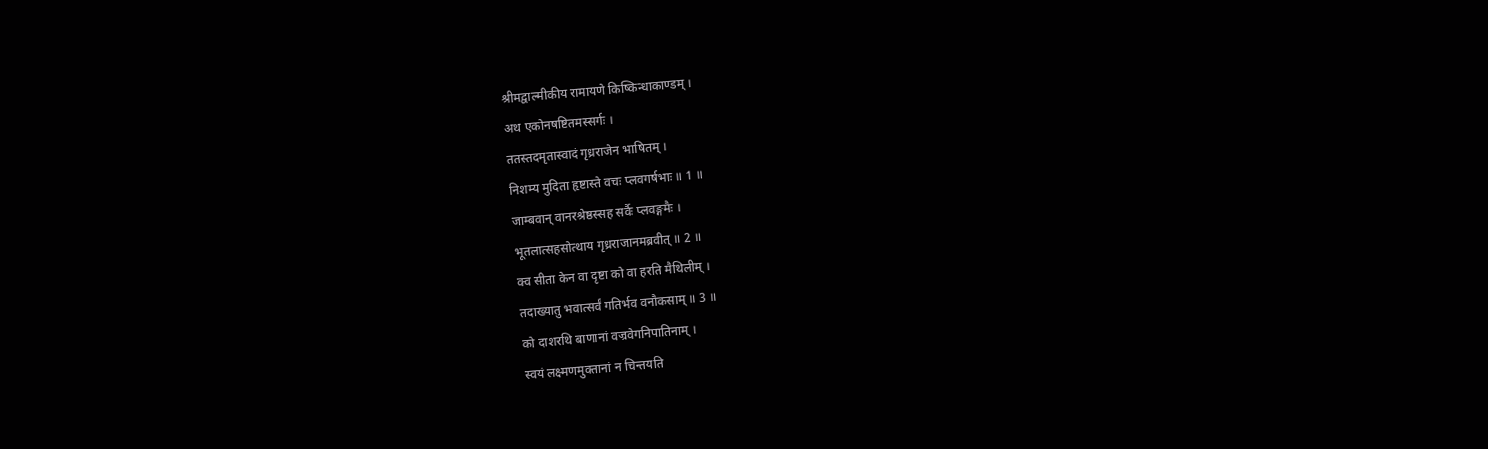श्रीमद्वाल्मीकीय रामायणे किष्किन्धाकाण्डम् ।
अथ एकोनषष्टितमस्सर्गः ।
ततस्तदमृतास्वादं गृध्रराजेन भाषितम् ।
निशम्य मुदिता हृष्टास्ते वचः प्लवगर्षभाः ॥ 1 ॥
जाम्बवान् वानरश्रेष्ठस्सह सर्वैः प्लवङ्गमैः ।
भूतलात्सहसोत्थाय गृध्रराजानमब्रवीत् ॥ 2 ॥
क्व सीता केन वा दृष्टा को वा हरति मैथिलीम् ।
तदाख्यातु भवात्सर्वं गतिर्भव वनौकसाम् ॥ 3 ॥
को दाशरथि बाणानां वज्रवेगनिपातिनाम् ।
स्वयं लक्ष्मणमुक्तानां न चिन्तयति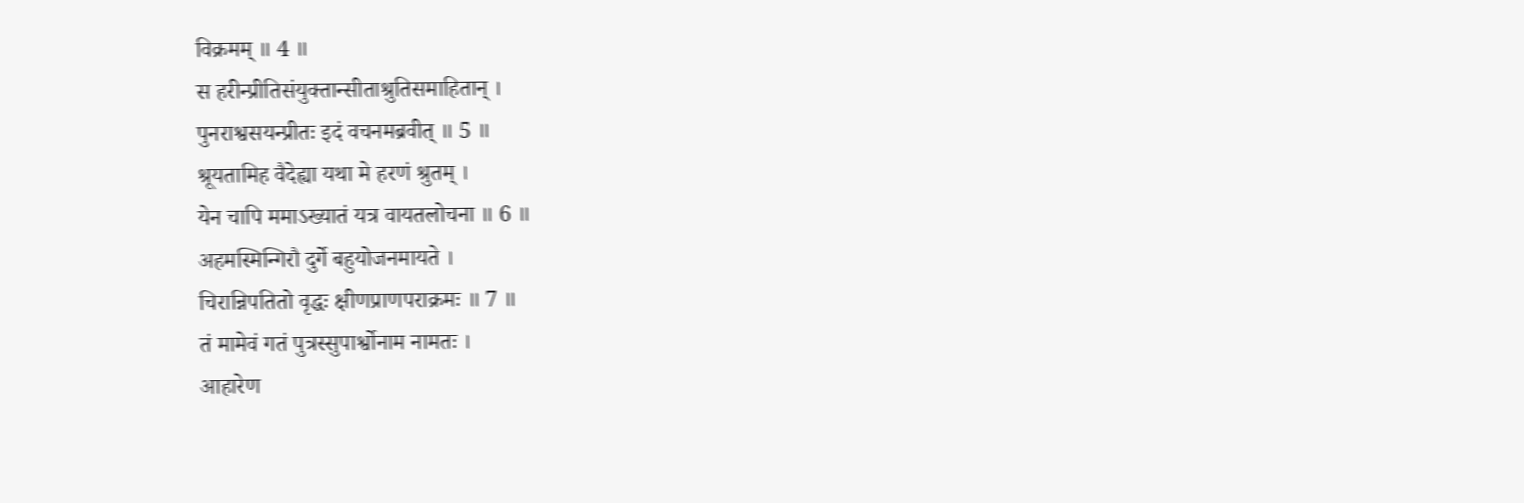विक्रमम् ॥ 4 ॥
स हरीन्प्रीतिसंयुक्तान्सीताश्रुतिसमाहितान् ।
पुनराश्वसयन्प्रीतः इदं वचनमब्रवीत् ॥ 5 ॥
श्रूयतामिह वैदेह्या यथा मे हरणं श्रुतम् ।
येन चापि ममाऽख्यातं यत्र वायतलोचना ॥ 6 ॥
अहमस्मिन्गिरौ दुर्गे बहुयोजनमायते ।
चिरान्निपतितो वृद्धः क्षीणप्राणपराक्रमः ॥ 7 ॥
तं मामेवं गतं पुत्रस्सुपार्श्वोनाम नामतः ।
आहारेण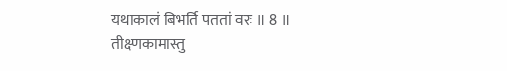यथाकालं बिभर्ति पततां वरः ॥ 8 ॥
तीक्ष्णकामास्तु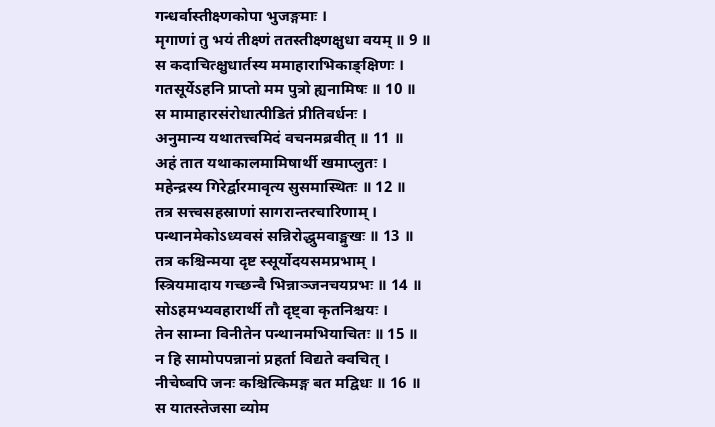गन्धर्वास्तीक्ष्णकोपा भुजङ्गमाः ।
मृगाणां तु भयं तीक्ष्णं ततस्तीक्ष्णक्षुधा वयम् ॥ 9 ॥
स कदाचित्क्षुधार्तस्य ममाहाराभिकाङ्क्षिणः ।
गतसूर्येऽहनि प्राप्तो मम पुत्रो ह्यनामिषः ॥ 10 ॥
स मामाहारसंरोधात्पीडितं प्रीतिवर्धनः ।
अनुमान्य यथातत्त्वमिदं वचनमब्रवीत् ॥ 11 ॥
अहं तात यथाकालमामिषार्थी खमाप्लुतः ।
महेन्द्रस्य गिरेर्द्वारमावृत्य सुसमास्थितः ॥ 12 ॥
तत्र सत्त्वसहस्राणां सागरान्तरचारिणाम् ।
पन्थानमेकोऽध्यवसं सन्निरोद्धुमवाङ्मुखः ॥ 13 ॥
तत्र कश्चिन्मया दृष्ट स्सूर्योदयसमप्रभाम् ।
स्त्रियमादाय गच्छन्वै भिन्नाञ्जनचयप्रभः ॥ 14 ॥
सोऽहमभ्यवहारार्थी तौ दृष्ट्वा कृतनिश्चयः ।
तेन साम्ना विनीतेन पन्थानमभियाचितः ॥ 15 ॥
न हि सामोपपन्नानां प्रहर्ता विद्यते क्वचित् ।
नीचेष्वपि जनः कश्चित्किमङ्ग बत मद्विधः ॥ 16 ॥
स यातस्तेजसा व्योम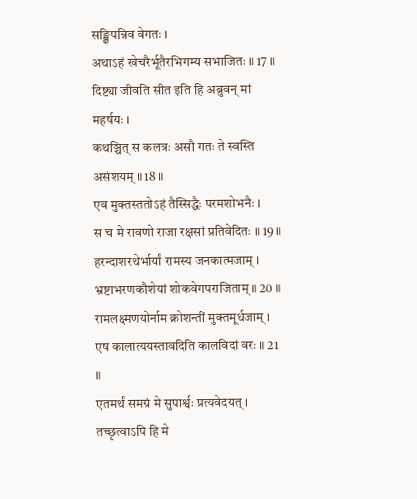सङ्क्षिपन्निव वेगतः ।
अथाऽहं खेचरैर्भूतैरभिगम्य सभाजितः ॥ 17 ॥
दिष्ट्या जीवति सीत इति हि अब्रुवन् मां महर्षयः ।
कथञ्चित् स कलत्रः असौ गतः ते स्वस्ति असंशयम् ॥ 18 ॥
एव मुक्तस्ततोऽहं तैस्सिद्धैः परमशोभनैः ।
स च मे रावणो राजा रक्षसां प्रतिवेदितः ॥ 19 ॥
हरन्दाशरथेर्भार्यां रामस्य जनकात्मजाम् ।
भ्रष्टाभरणकौशेयां शोकवेगपराजिताम् ॥ 20 ॥
रामलक्ष्मणयोर्नाम क्रोशन्तीं मुक्तमूर्धजाम् ।
एष कालात्ययस्तावदिति कालविदां वरः ॥ 21 ॥
एतमर्थं समग्रं मे सुपार्श्वः प्रत्यवेदयत् ।
तच्छृत्वाऽपि हि मे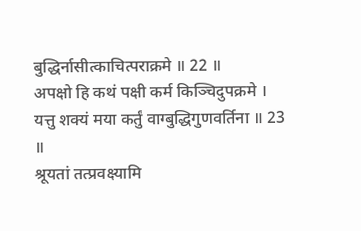बुद्धिर्नासीत्काचित्पराक्रमे ॥ 22 ॥
अपक्षो हि कथं पक्षी कर्म किञ्चिदुपक्रमे ।
यत्तु शक्यं मया कर्तुं वाग्बुद्धिगुणवर्तिना ॥ 23 ॥
श्रूयतां तत्प्रवक्ष्यामि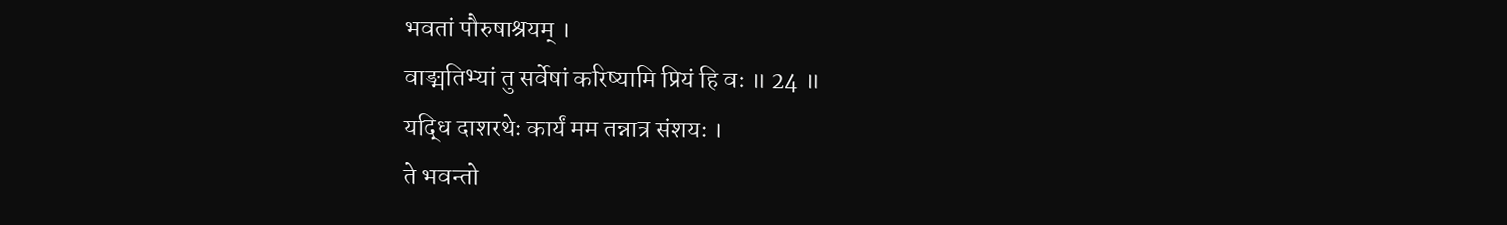भवतां पौरुषाश्रयम् ।
वाङ्मतिभ्यां तु सर्वेषां करिष्यामि प्रियं हि वः ॥ 24 ॥
यद्धि दाशरथेः कार्यं मम तन्नात्र संशयः ।
ते भवन्तो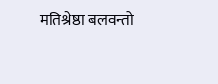मतिश्रेष्ठा बलवन्तो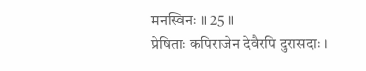मनस्विनः ॥ 25 ॥
प्रेषिताः कपिराजेन देवैरपि दुरासदाः ।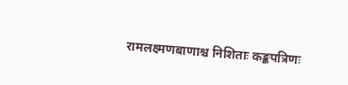रामलक्ष्मणबाणाश्च निशिताः कङ्कपत्रिणः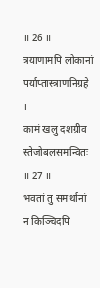॥ 26 ॥
त्रयाणामपि लोकानां पर्याप्तास्त्राणनिग्रहे ।
कामं खलु दशग्रीव स्तेजोबलसमन्वितः ॥ 27 ॥
भवतां तु समर्थानां न किञ्चिदपि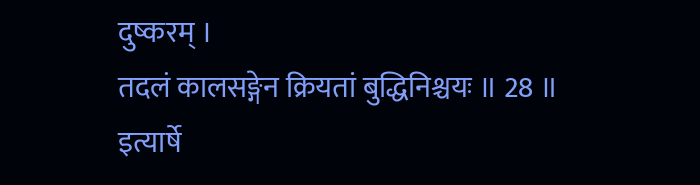दुष्करम् ।
तदलं कालसङ्गेन क्रियतां बुद्धिनिश्चयः ॥ 28 ॥
इत्यार्षे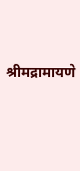श्रीमद्रामायणे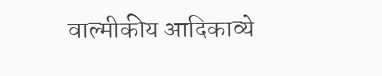वाल्मीकीय आदिकाव्ये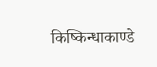किष्किन्धाकाण्डे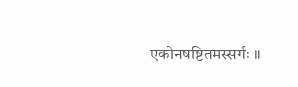एकोनषष्टितमस्सर्गः ॥